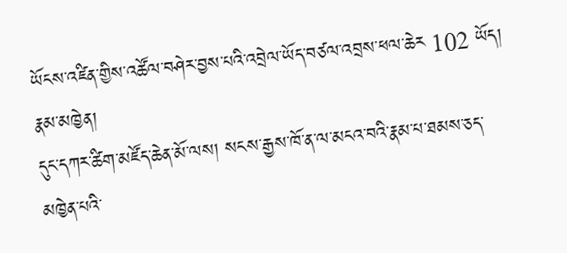ཡོངས་འཛིན་གྱིས་འཚོལ་བཤེར་བྱས་པའི་འབྲེལ་ཡོད་བཙལ་འབྲས་ཕལ་ཆེར 102 ཡོད།
རྣམ་མཁྱེན།
དུང་དཀར་ཚིག་མཛོད་ཆེན་མོ་ལས། སངས་རྒྱས་ཁོ་ན་ལ་མངའ་བའི་རྣམ་པ་ཐམས་ཅད་མཁྱེན་པའི་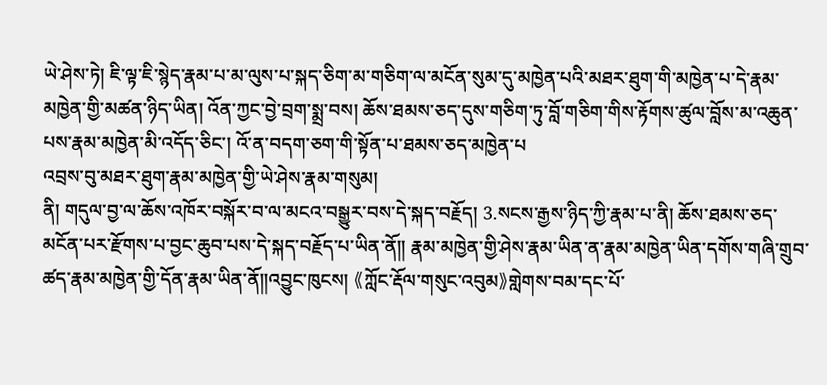ཡེ་ཤེས་ཏེ། ཇི་ལྟ་ཇི་སྙེད་རྣམ་པ་མ་ལུས་པ་སྐད་ཅིག་མ་གཅིག་ལ་མངོན་སུམ་དུ་མཁྱེན་པའི་མཐར་ཐུག་གི་མཁྱེན་པ་དེ་རྣམ་མཁྱེན་གྱི་མཚན་ཉིད་ཡིན། འོན་ཀྱང་བྱེ་བྲག་སྨྲ་བས། ཆོས་ཐམས་ཅད་དུས་གཅིག་ཏུ་བློ་གཅིག་གིས་རྟོགས་ཚུལ་བློས་མ་འཆུན་པས་རྣམ་མཁྱེན་མི་འདོད་ཅིང་། འོ་ན་བདག་ཅག་གི་སྟོན་པ་ཐམས་ཅད་མཁྱེན་པ
འབྲས་བུ་མཐར་ཐུག་རྣམ་མཁྱེན་གྱི་ཡེ་ཤེས་རྣམ་གསུམ།
ནི། གདུལ་བྱ་ལ་ཆོས་འཁོར་བསྐོར་བ་ལ་མངའ་བསྒྱུར་བས་དེ་སྐད་བརྗོད། 3.སངས་རྒྱས་ཉིད་ཀྱི་རྣམ་པ་ནི། ཆོས་ཐམས་ཅད་མངོན་པར་རྫོགས་པ་བྱང་ཆུབ་པས་དེ་སྐད་བརྗོད་པ་ཡིན་ནོ༎ རྣམ་མཁྱེན་གྱི་ཤེས་རྣམ་ཡིན་ན་རྣམ་མཁྱེན་ཡིན་དགོས་གཞི་གྲུབ་ཚད་རྣམ་མཁྱེན་གྱི་དོན་རྣམ་ཡིན་ནོ༎འབྱུང་ཁུངས། 《ཀློང་རྡོལ་གསུང་འབུམ》གླེགས་བམ་དང་པོ་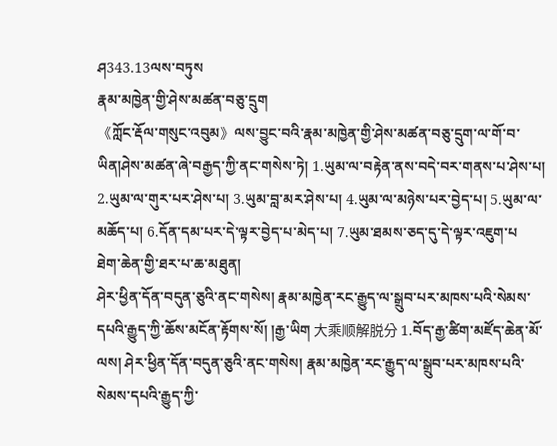ཤ343.13ལས་བཏུས
རྣམ་མཁྱེན་གྱི་ཤེས་མཚན་བཅུ་དྲུག
《ཀློང་རྡོལ་གསུང་འབུམ》ལས་བྱུང་བའི་རྣམ་མཁྱེན་གྱི་ཤེས་མཚན་བཅུ་དྲུག་ལ་གོ་བ་ཡིན།ཤེས་མཚན་ཞེ་བརྒྱད་ཀྱི་ནང་གསེས་ཏེ། 1.ཡུམ་ལ་བརྟེན་ནས་བདེ་བར་གནས་པ་ཤེས་པ། 2.ཡུམ་ལ་གུར་པར་ཤེས་པ། 3.ཡུམ་བླ་མར་ཤེས་པ། 4.ཡུམ་ལ་མཉེས་པར་བྱེད་པ། 5.ཡུམ་ལ་མཆོད་པ། 6.དོན་དམ་པར་དེ་ལྟར་བྱེད་པ་མེད་པ། 7.ཡུམ་ཐམས་ཅད་དུ་དེ་ལྟར་འཇུག་པ
ཐེག་ཆེན་གྱི་ཐར་པ་ཆ་མཐུན།
ཤེར་ཕྱིན་དོན་བདུན་ཅུའི་ནང་གསེས། རྣམ་མཁྱེན་རང་རྒྱུད་ལ་སྒྲུབ་པར་མཁས་པའི་སེམས་དཔའི་རྒྱུད་ཀྱི་ཆོས་མངོན་རྟོགས་སོ། །རྒྱ་ཡིག 大乘顺解脱分 1.བོད་རྒྱ་ཚིག་མཛོད་ཆེན་མོ་ལས། ཤེར་ཕྱིན་དོན་བདུན་ཅུའི་ནང་གསེས། རྣམ་མཁྱེན་རང་རྒྱུད་ལ་སྒྲུབ་པར་མཁས་པའི་སེམས་དཔའི་རྒྱུད་ཀྱི་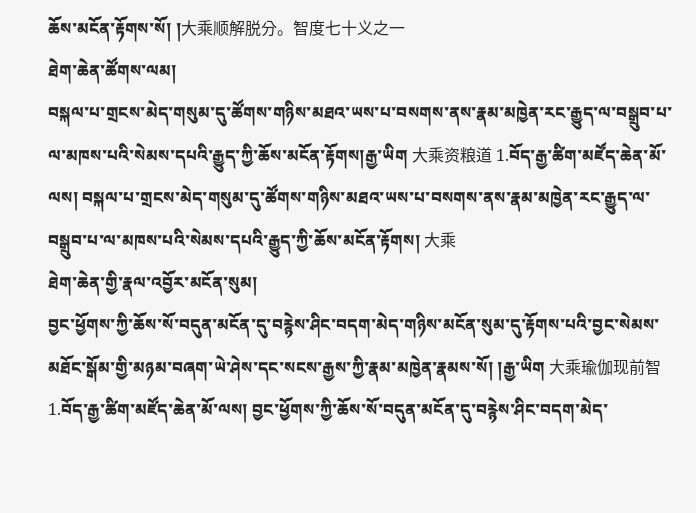ཆོས་མངོན་རྟོགས་སོ། །大乘顺解脱分。智度七十义之一
ཐེག་ཆེན་ཚོགས་ལམ།
བསྐལ་པ་གྲངས་མེད་གསུམ་དུ་ཚོགས་གཉིས་མཐའ་ཡས་པ་བསགས་ནས་རྣམ་མཁྱེན་རང་རྒྱུད་ལ་བསྒྲུབ་པ་ལ་མཁས་པའི་སེམས་དཔའི་རྒྱུད་ཀྱི་ཆོས་མངོན་རྟོགས།རྒྱ་ཡིག 大乘资粮道 1.བོད་རྒྱ་ཚིག་མཛོད་ཆེན་མོ་ལས། བསྐལ་པ་གྲངས་མེད་གསུམ་དུ་ཚོགས་གཉིས་མཐའ་ཡས་པ་བསགས་ནས་རྣམ་མཁྱེན་རང་རྒྱུད་ལ་བསྒྲུབ་པ་ལ་མཁས་པའི་སེམས་དཔའི་རྒྱུད་ཀྱི་ཆོས་མངོན་རྟོགས། 大乘
ཐེག་ཆེན་གྱི་རྣལ་འབྱོར་མངོན་སུམ།
བྱང་ཕྱོགས་ཀྱི་ཆོས་སོ་བདུན་མངོན་དུ་བརྙེས་ཤིང་བདག་མེད་གཉིས་མངོན་སུམ་དུ་རྟོགས་པའི་བྱང་སེམས་མཐོང་སྒོམ་གྱི་མཉམ་བཞག་ཡེ་ཤེས་དང་སངས་རྒྱས་ཀྱི་རྣམ་མཁྱེན་རྣམས་སོ། །རྒྱ་ཡིག 大乘瑜伽现前智 1.བོད་རྒྱ་ཚིག་མཛོད་ཆེན་མོ་ལས། བྱང་ཕྱོགས་ཀྱི་ཆོས་སོ་བདུན་མངོན་དུ་བརྙེས་ཤིང་བདག་མེད་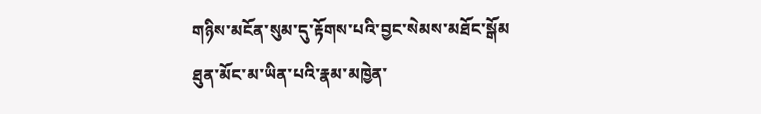གཉིས་མངོན་སུམ་དུ་རྟོགས་པའི་བྱང་སེམས་མཐོང་སྒོམ
ཐུན་མོང་མ་ཡིན་པའི་རྣམ་མཁྱེན་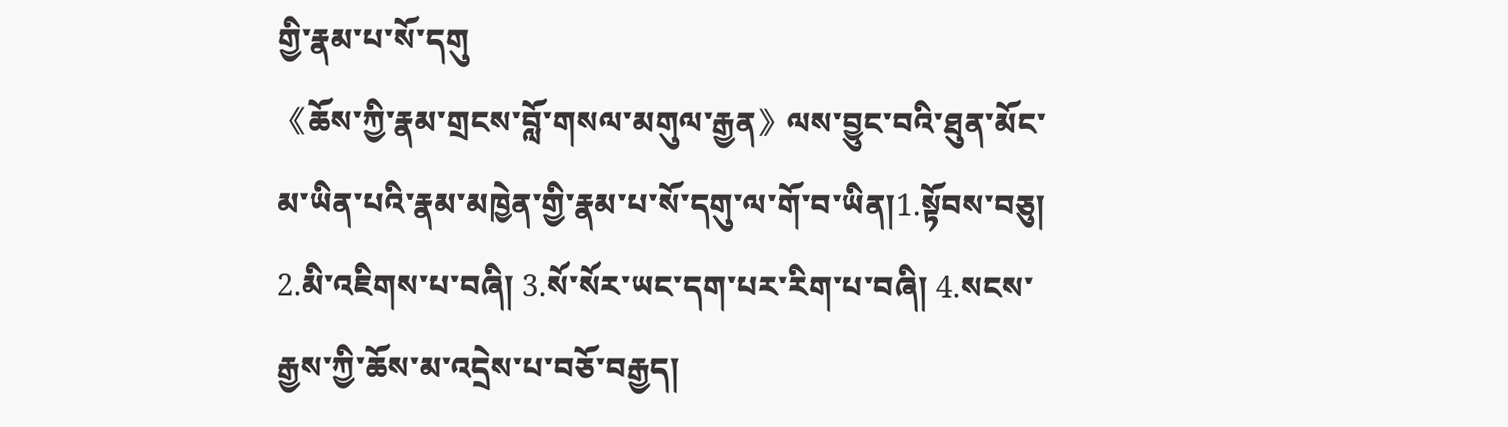གྱི་རྣམ་པ་སོ་དགུ
《ཆོས་ཀྱི་རྣམ་གྲངས་བློ་གསལ་མགུལ་རྒྱན》ལས་བྱུང་བའི་ཐུན་མོང་མ་ཡིན་པའི་རྣམ་མཁྱེན་གྱི་རྣམ་པ་སོ་དགུ་ལ་གོ་བ་ཡིན།1.སྟོབས་བཅུ། 2.མི་འཇིགས་པ་བཞི། 3.སོ་སོར་ཡང་དག་པར་རིག་པ་བཞི། 4.སངས་རྒྱས་ཀྱི་ཆོས་མ་འདྲེས་པ་བཅོ་བརྒྱད།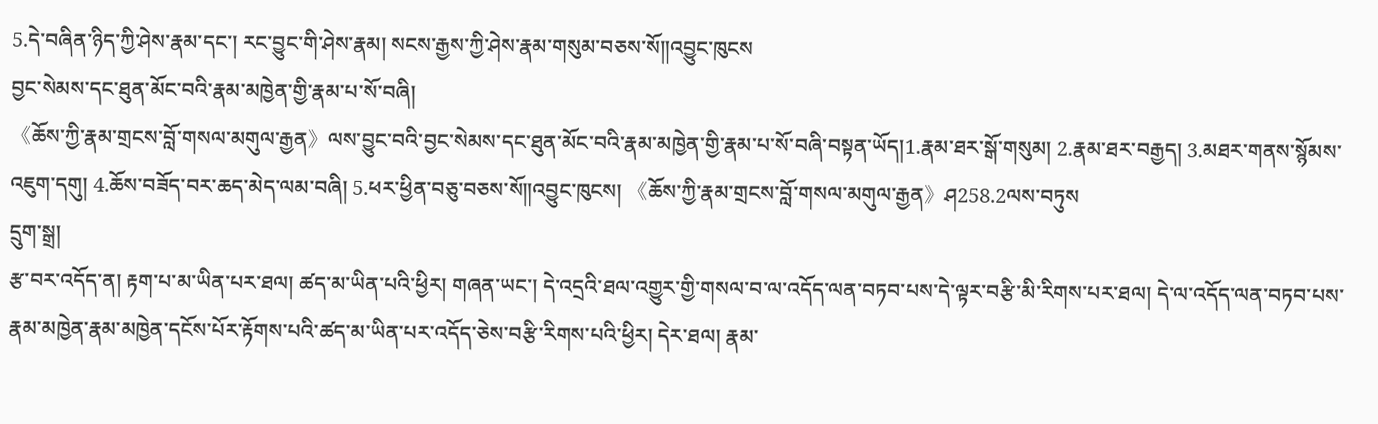5.དེ་བཞིན་ཉིད་ཀྱི་ཤེས་རྣམ་དང་། རང་བྱུང་གི་ཤེས་རྣམ། སངས་རྒྱས་ཀྱི་ཤེས་རྣམ་གསུམ་བཅས་སོ༎འབྱུང་ཁུངས
བྱང་སེམས་དང་ཐུན་མོང་བའི་རྣམ་མཁྱེན་གྱི་རྣམ་པ་སོ་བཞི།
《ཆོས་ཀྱི་རྣམ་གྲངས་བློ་གསལ་མགུལ་རྒྱན》ལས་བྱུང་བའི་བྱང་སེམས་དང་ཐུན་མོང་བའི་རྣམ་མཁྱེན་གྱི་རྣམ་པ་སོ་བཞི་བསྟན་ཡོད།1.རྣམ་ཐར་སྒོ་གསུམ། 2.རྣམ་ཐར་བརྒྱད། 3.མཐར་གནས་སྙོམས་འཇུག་དགུ། 4.ཆོས་བཟོད་བར་ཆད་མེད་ལམ་བཞི། 5.ཕར་ཕྱིན་བཅུ་བཅས་སོ༎འབྱུང་ཁུངས། 《ཆོས་ཀྱི་རྣམ་གྲངས་བློ་གསལ་མགུལ་རྒྱན》ཤ258.2ལས་བཏུས
དྲུག་སྒྲ།
རྩ་བར་འདོད་ན། རྟག་པ་མ་ཡིན་པར་ཐལ། ཚད་མ་ཡིན་པའི་ཕྱིར། གཞན་ཡང་། དེ་འདྲའི་ཐལ་འགྱུར་གྱི་གསལ་བ་ལ་འདོད་ལན་བཏབ་པས་དེ་ལྟར་བརྩི་མི་རིགས་པར་ཐལ། དེ་ལ་འདོད་ལན་བཏབ་པས་རྣམ་མཁྱེན་རྣམ་མཁྱེན་དངོས་པོར་རྟོགས་པའི་ཚད་མ་ཡིན་པར་འདོད་ཅེས་བརྩི་རིགས་པའི་ཕྱིར། དེར་ཐལ། རྣམ་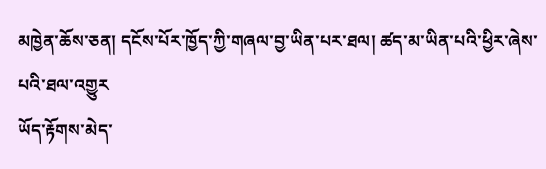མཁྱེན་ཆོས་ཅན། དངོས་པོར་ཁྱོད་ཀྱི་གཞལ་བྱ་ཡིན་པར་ཐལ། ཚད་མ་ཡིན་པའི་ཕྱིར་ཞེས་པའི་ཐལ་འགྱུར
ཡོད་རྟོགས་མེད་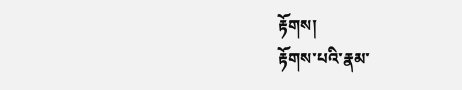རྟོགས།
རྟོགས་པའི་རྣམ་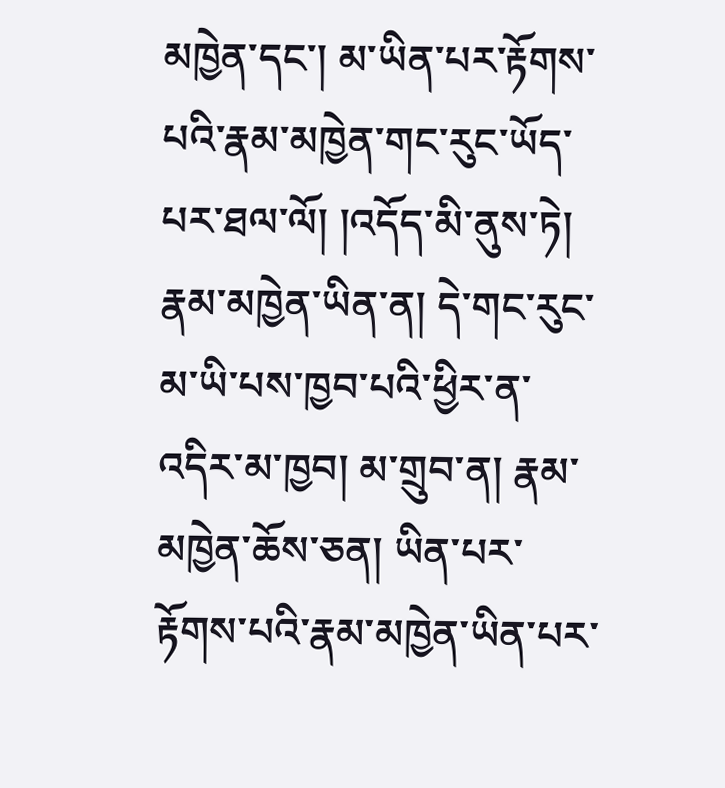མཁྱེན་དང་། མ་ཡིན་པར་རྟོགས་པའི་རྣམ་མཁྱེན་གང་རུང་ཡོད་པར་ཐལ་ལོ། །འདོད་མི་ནུས་ཏེ། རྣམ་མཁྱེན་ཡིན་ན། དེ་གང་རུང་མ་ཡི་པས་ཁྱབ་པའི་ཕྱིར་ན་འདིར་མ་ཁྱབ། མ་གྲུབ་ན། རྣམ་མཁྱེན་ཆོས་ཅན། ཡིན་པར་རྟོགས་པའི་རྣམ་མཁྱེན་ཡིན་པར་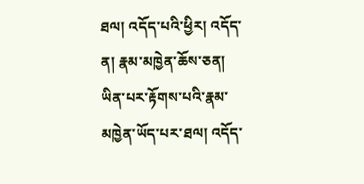ཐལ། འདོད་པའི་ཕྱིར། འདོད་ན། རྣམ་མཁྱེན་ཆོས་ཅན། ཡིན་པར་རྟོགས་པའི་རྣམ་མཁྱེན་ཡོད་པར་ཐལ། འདོད་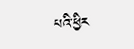པའི་ཕྱིར